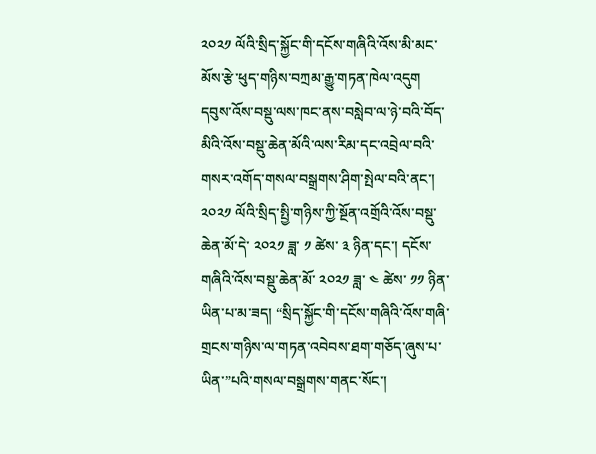༢༠༢༡ ལོའི་སྲིད་སྐྱོང་གི་དངོས་གཞིའི་འོས་མི་མང་མོས་རྩེ་ཕུད་གཉིས་བཀྲམ་རྒྱུ་གཏན་ཁེལ་འདུག
དབུས་འོས་བསྡུ་ལས་ཁང་ནས་བསླེབ་ལ་ཉེ་བའི་བོད་མིའི་འོས་བསྡུ་ཆེན་མོའི་ལས་རིམ་དང་འབྲེལ་བའི་གསར་འགོད་གསལ་བསྒྲགས་ཤིག་སྤེལ་བའི་ནང་། ༢༠༢༡ ལོའི་སྲིད་སྤྱི་གཉིས་ཀྱི་སྔོན་འགྲོའི་འོས་བསྡུ་ཆེན་མོ་དེ་ ༢༠༢༡ ཟླ་ ༡ ཚེས་ ༣ ཉིན་དང་། དངོས་གཞིའི་འོས་བསྡུ་ཆེན་མོ་ ༢༠༢༡ ཟླ་ ༤ ཚེས་ ༡༡ ཉིན་ཡིན་པ་མ་ཟད། “སྲིད་སྐྱོང་གི་དངོས་གཞིའི་འོས་གཞི་གྲངས་གཉིས་ལ་གཏན་འབེབས་ཐག་གཅོད་ཞུས་པ་ཡིན་”པའི་གསལ་བསྒྲགས་གནང་སོང་།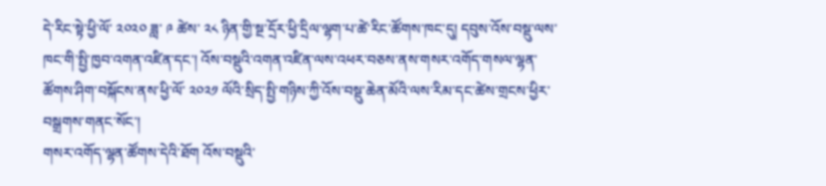དེ་རིང་སྟེ་ཕྱི་ལོ་ ༢༠༢༠ ཟླ་ ༩ ཚེས་ ༢༨ ཉིན་གྱི་སྔ་དྲོར་ཕྱི་དྲིལ་ལྷག་པ་ཚེ་རིང་ཚོགས་ཁང་དུ། དབུས་འོས་བསྡུ་ལས་ཁང་གི་སྤྱི་ཁྱབ་འགན་འཛིན་དང་། འོས་བསྡུའི་འགན་འཛིན་ལས་འཕར་བཅས་ནས་གསར་འགོད་གསལ་ལྷན་ཚོགས་ཤིག་བསྐོངས་ནས་ཕྱི་ལོ་ ༢༠༢༡ ལོའི་སྲིད་སྤྱི་གཉིས་ཀྱི་འོས་བསྡུ་ཆེན་མོའི་ལས་རིམ་དང་ཚེས་གྲངས་ཕྱིར་བསྒྲགས་གནང་སོང་།
གསར་འགོད་ལྷན་ཚོགས་དེའི་ཐོག འོས་བསྡུའི་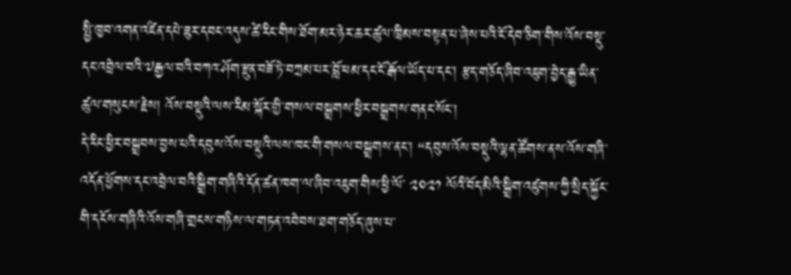སྤྱི་ཁྱབ་འགན་འཛིན་དཔེ་ཟུར་དབང་འདུས་ཚེ་རིང་གིས་ཐོག་མར་ཉེར་ཆར་ཚུལ་ཁྲིམས་བསྟན་པ་ཞེས་པའི་ངོ་དེབ་ཅིག་གིས་འོས་བསྡུ་དང་འབྲེལ་བའི་༧རྒྱལ་བའི་བཀའ་ཤོག་རྫུན་བཟོ་ཏེ་བཀྲམ་པར་བློ་ཕམ་དང་ངོ་རྒོལ་ཡོད་པ་དང་། རྩད་གཅོད་ཞིབ་འཇུག་བྱེད་རྒྱུ་ཡིན་ཚུལ་གསུངས་རྗེས། འོས་བསྡུའི་ལས་རིམ་སྐོར་གྱི་གསལ་བསྒྲགས་ཕྱིར་བསྒྲགས་གནང་སོང་།
དེ་རིང་ཕྱིར་བསྒྲབས་བྱས་པའི་དབུས་འོས་བསྡུའི་ལས་ཁང་གི་གསལ་བསྒྲགས་ནང་། “དབུས་འོས་བསྡུའི་ལྷན་ཚོགས་ནས་འོས་གཞི་འདོན་ཕྱོགས་དང་འབྲེལ་བའི་སྒྲིག་གཞིའི་དོན་ཚན་ཁག་ལ་ཞིབ་འཇུག་གིས་ཕྱི་ལོ་ ༢༠༢༡ ལོའི་བོད་མིའི་སྒྲིག་འཛུགས་ཀྱི་སྲིད་སྐྱོང་གི་དངོས་གཞིའི་འོས་གཞི་གྲངས་གཉིས་ལ་གཏན་འབེབས་ཐག་གཅོད་ཞུས་པ་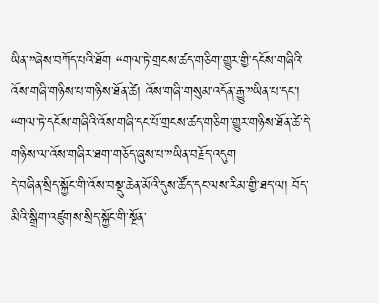ཡིན་”ཞེས་བཀོད་པའི་ཐོག “གལ་ཏེ་གྲངས་ཚད་གཅིག་གྱུར་གྱི་དངོས་གཞིའི་འོས་གཞི་གཉིས་པ་གཉིས་ཐོན་ཚེ། འོས་གཞི་གསུམ་འདོན་རྒྱུ་”ཡིན་པ་དང་། “གལ་ཏེ་དངོས་གཞིའི་འོས་གཞི་དང་པོ་གྲངས་ཚད་གཅིག་གྱུར་གཉིས་ཐོན་ཚེ་དེ་གཉིས་ལ་འོས་གཞིར་ཐག་གཅོད་ཞུས་པ་”ཡིན་བརྗོད་འདུག
དེ་བཞིན་སྲིད་སྐྱོང་གི་འོས་བསྡུ་ཆེན་མོའི་དུས་ཚོད་དང་ལས་རིམ་གྱི་ཐད་ལ། བོད་མིའི་སྒྲིག་འཛུགས་སྲིད་སྐྱོང་གི་སྔོན་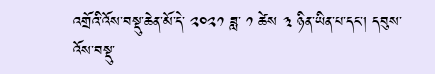འགྲོའི་འོས་བསྡུ་ཆེན་མོ་དེ་ ༢༠༢༡ ཟླ་ ༡ ཚེས ༣ ཉིན་ཡིན་པ་དང་། དབུས་འོས་བསྡུ་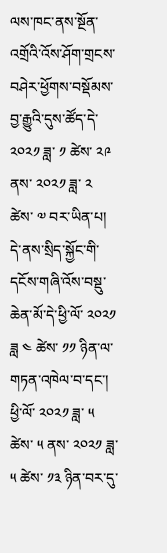ལས་ཁང་ནས་སྔོན་འགྲོའི་འོས་ཤོག་གྲངས་བཤེར་ཕྱོགས་བསྡོམས་བྱ་རྒྱུའི་དུས་ཚོད་དེ་ ༢༠༢༡ ཟླ་ ༡ ཚེས་ ༢༩ ནས་ ༢༠༢༡ ཟླ་ ༢ ཚེས་ ༧ བར་ཡིན་པ། དེ་ནས་སྲིད་སྐྱོང་གི་དངོས་གཞི་འོས་བསྡུ་ཆེན་མོ་དེ་ཕྱི་ལོ་ ༢༠༢༡ ཟླ ༤ ཚེས་ ༡༡ ཉིན་ལ་གཏན་འཁེལ་བ་དང་། ཕྱི་ལོ་ ༢༠༢༡ ཟླ་ ༥ ཚེས་ ༥ ནས་ ༢༠༢༡ ཟླ་ ༥ ཚེས་ ༡༣ ཉིན་བར་དུ་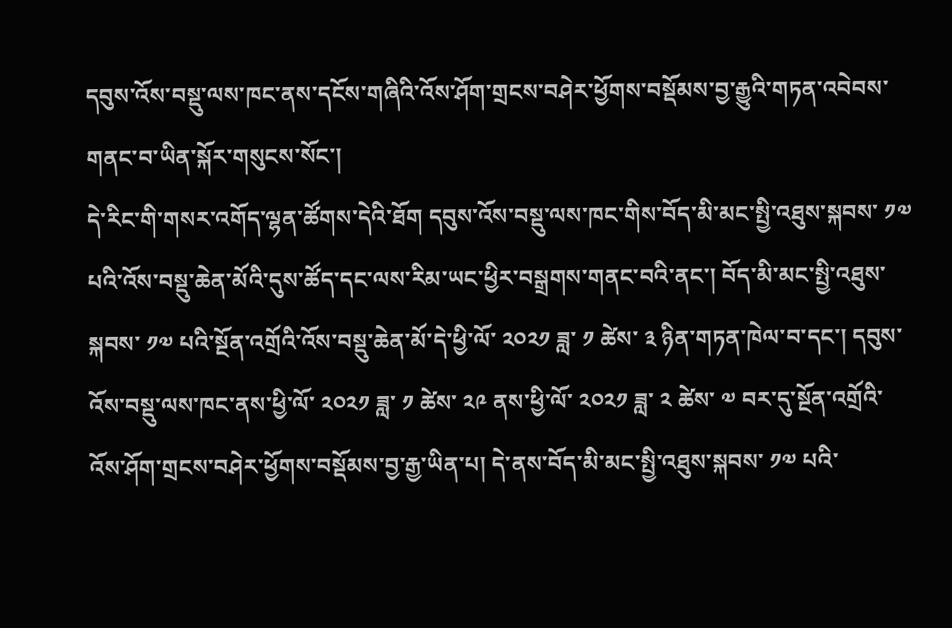དབུས་འོས་བསྡུ་ལས་ཁང་ནས་དངོས་གཞིའི་འོས་ཤོག་གྲངས་བཤེར་ཕྱོགས་བསྡོམས་བྱ་རྒྱུའི་གཏན་འབེབས་གནང་བ་ཡིན་སྐོར་གསུངས་སོང་།
དེ་རིང་གི་གསར་འགོད་ལྷན་ཚོགས་དེའི་ཐོག དབུས་འོས་བསྡུ་ལས་ཁང་གིས་བོད་མི་མང་སྤྱི་འཐུས་སྐབས་ ༡༧ པའི་འོས་བསྡུ་ཆེན་མོའི་དུས་ཚོད་དང་ལས་རིམ་ཡང་ཕྱིར་བསྒྲགས་གནང་བའི་ནང་། བོད་མི་མང་སྤྱི་འཐུས་སྐབས་ ༡༧ པའི་སྔོན་འགྲོའི་འོས་བསྡུ་ཆེན་མོ་དེ་ཕྱི་ལོ་ ༢༠༢༡ ཟླ་ ༡ ཚེས་ ༣ ཉིན་གཏན་ཁེལ་བ་དང་། དབུས་འོས་བསྡུ་ལས་ཁང་ནས་ཕྱི་ལོ་ ༢༠༢༡ ཟླ་ ༡ ཚེས་ ༢༩ ནས་ཕྱི་ལོ་ ༢༠༢༡ ཟླ་ ༢ ཚེས་ ༧ བར་དུ་སྔོན་འགྲོའི་འོས་ཤོག་གྲངས་བཤེར་ཕྱོགས་བསྡོམས་བྱ་རྒྱ་ཡིན་པ། དེ་ནས་བོད་མི་མང་སྤྱི་འཐུས་སྐབས་ ༡༧ པའི་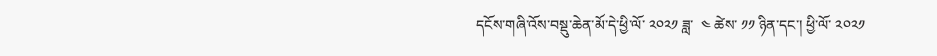དངོས་གཞི་འོས་བསྡུ་ཆེན་མོ་དེ་ཕྱི་ལོ་ ༢༠༢༡ ཟླ་  ༤ ཚེས་ ༡༡ ཉིན་དང་། ཕྱི་ལོ་ ༢༠༢༡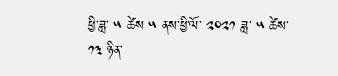ཕྱི་ཟླ་ ༥ ཚེས ༥ ནས་ཕྱི་ལོ་ ༢༠༢༡ ཟླ་ ༥ ཚེས་ ༡༣ ཉིན་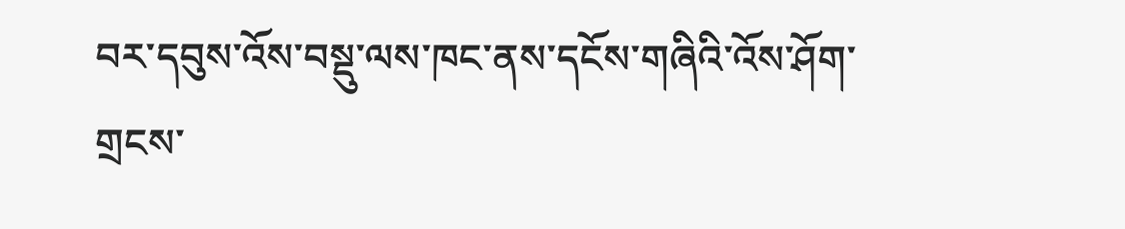བར་དབུས་འོས་བསྡུ་ལས་ཁང་ནས་དངོས་གཞིའི་འོས་ཤོག་གྲངས་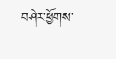བཤེར་ཕྱོགས་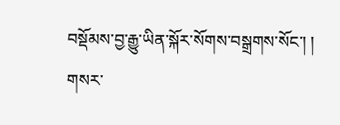བསྡོམས་བྱ་རྒྱུ་ཡིན་སྐོར་སོགས་བསྒྲགས་སོང་། །
གསར་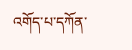འགོད་པ་དཀོན་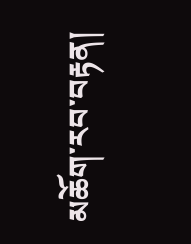མཆོག་རབ་བརྟན།